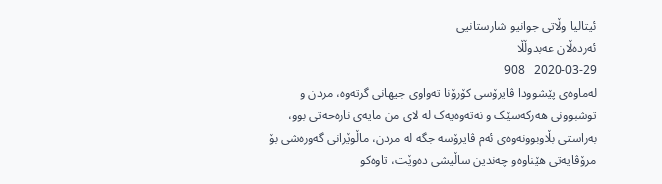ئیتالیا وڵاتی جوانیو شارستانیی
ئەردەڵان عەبدوڵڵا
2020-03-29   908
لەماوەی پێشوودا ڤایرۆسی کۆرۆنا تەواوی جیهانی گرتەوە، مردن و توشبوونی هەرکەسێک و نەتەوەیەک لە لای من مایەی نارەحەتی بوو، بەراستی بڵاوبوونەوەی ئەم ڤایرۆسە جگە لە مردن، ماڵوێرانی گەورەشی بۆ مرۆڤایەتی هێناوەو چەندین ساڵیشی دەوێت، تاوەکو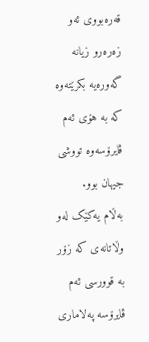قەرەبووی ئەو زەرەرو زیانە گەورەیە بکرێتەوە کە بە هۆی ئەم ڤایرۆسەوە تووشی جیهان بوو.
بەڵام یەکێک لەو وڵاتانەی کە زۆر بە قوورسی ئەم ڤایرۆسە پەلاماری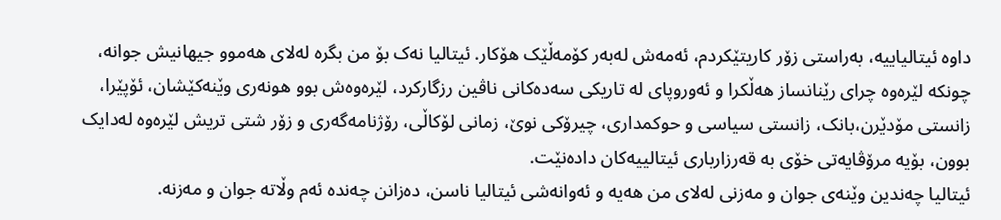داوە ئیتالیاییە، بەراستی زۆر کاریتێکردم، ئەمەش لەبەر کۆمەڵێک هۆکار. ئیتالیا نەک بۆ من بگرە لەلای هەموو جیهانیش جوانە، چونکە لێرەوە چرای رێنانساز هەڵکرا و ئەوروپای لە تاریکی سەدەکانی ناڤین رزگارکرد، لێرەوەش بوو هونەری وێنەکێشان، ئۆپێرا، زانستی مۆدێرن،بانک، زانستی سیاسی و حوکمداری، چیرۆکی نوێ، زمانی لۆکاڵی، رۆژنامەگەری و زۆر شتی تریش لێرەوە لەدایک بوون، بۆیە مرۆڤایەتی خۆی بە قەرزارباری ئیتالییەکان دادەنێت.
ئیتالیا چەندین وێنەی جوان و مەزنی لەلای من هەیە و ئەوانەشی ئیتالیا ناسن، دەزانن چەندە ئەم وڵاتە جوان و مەزنە.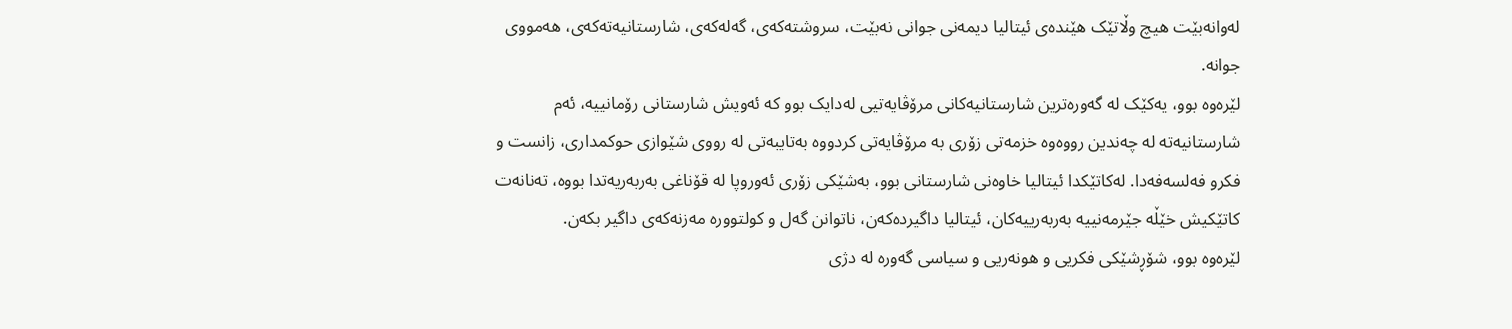لەوانەبێت هیچ وڵاتێک هێندەی ئیتالیا دیمەنی جوانی نەبێت، سروشتەکەی، گەلەکەی، شارستانیەتەکەی، هەمووی جوانە.
لێرەوە بوو، یەکێک لە گەورەترین شارستانیەکانی مرۆڤایەتیی لەدایک بوو کە ئەویش شارستانی رۆمانییە، ئەم شارستانیەتە لە چەندین رووەوە خزمەتی زۆری بە مرۆڤایەتی کردووە بەتایبەتی لە رووی شێوازی حوکمداری، زانست و فکرو فەلسەفەدا. لەکاتێکدا ئیتالیا خاوەنی شارستانی بوو، بەشێکی زۆری ئەوروپا لە قۆناغی بەربەریەتدا بووە، تەنانەت کاتێکیش خێڵە جێرمەنییە بەربەرییەکان، ئیتالیا داگیردەکەن، ناتوانن گەل و کولتوورە مەزنەکەی داگیر بکەن.
لێرەوە بوو، شۆڕشێکی فکریی و هونەریی و سیاسی گەورە لە دژی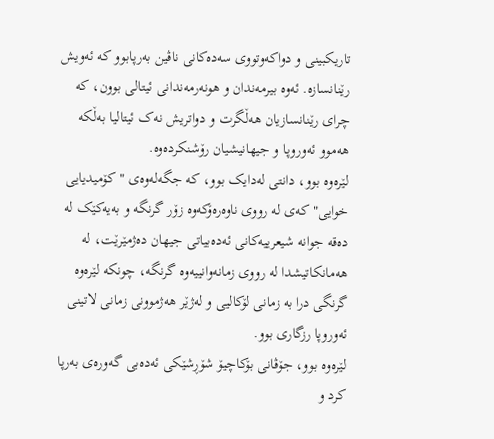تاریکبینی و دواکەوتووی سەدەکانی ناڤین بەرپابوو کە ئەویش رێنانسازە. ئەوە بیرمەندان و هونەرمەندانی ئیتالی بوون، کە چرای رێنانسازیان هەڵگرت و دواتریش نەک ئیتالیا بەڵکە هەموو ئەوروپا و جیهانیشیان رۆشنکردەوە.
لێرەوە بوو، دانتی لەدایک بوو، کە جگەلەوەی " کۆمیدیایی خوایی" کەی لە رووی ناوەرەۆکەوە زۆر گرنگە و بەیەکێک لە دەقە جوانە شیعرییەکانی ئەدەبیاتی جیهان دەژمێرێت، لە هەمانکاتیشدا لە رووی زمانەوانییەوە گرنگە، چونکە لێرەوە گرنگی درا بە زمانی لۆکالیی و لەژێر هەژموونی زمانی لاتینی ئەوروپا رزگاری بوو.
لێرەوە بوو، جۆڤانی بۆکاچیۆ شۆڕشێکی ئەدەبی گەورەی بەرپا کرد و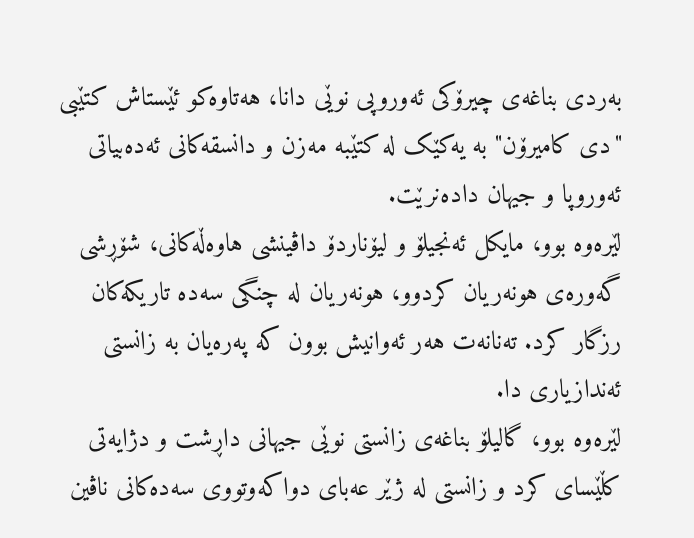بەردی بناغەی چیرۆکی ئەوروپی نوێی دانا، هەتاوەکو ئێستاش کتێبی "دی کامیرۆن" بە یەکێک لە کتێبە مەزن و دانسقەکانی ئەدەبیاتی ئەوروپا و جیهان دادەنرێت.
لێرەوە بوو، مایکل ئەنجیلۆ و لیۆناردۆ داڤینشی هاوەڵەکانی، شۆڕشی گەورەی هونەریان کردوو، هونەریان لە چنگی سەدە تاریکەکان رزگار کرد. تەنانەت هەر ئەوانیش بوون کە پەرەیان بە زانستی ئەندازیاری دا.
لێرەوە بوو، گالیلۆ بناغەی زانستی نوێی جیهانی داڕشت و دژایەتی کڵێسای کرد و زانستی لە ژێر عەبای دواکەوتووی سەدەکانی ناڤین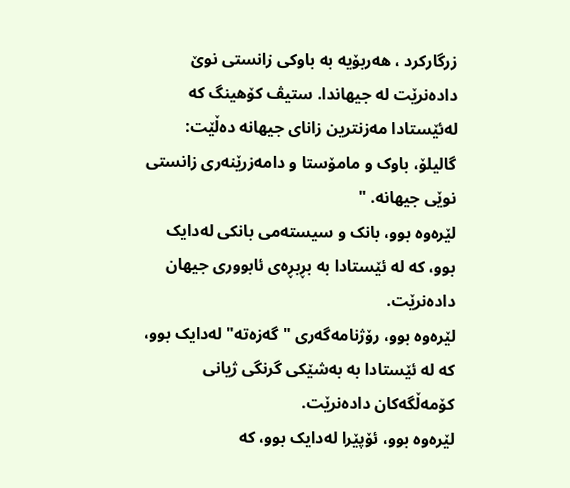زرگارکرد ، هەربۆیە بە باوکی زانستی نوێ دادەنرێت لە جیهاندا. ستیڤ کۆهینگ کە لەئێستادا مەزنترین زانای جیهانە دەڵێت: گالیلۆ، باوک و مامۆستا و دامەزرێنەری زانستی نوێی جیهانە. "
لێرەوە بوو، بانک و سیستەمی بانکی لەدایک بوو، کە لە ئێستادا بە بڕبڕەی ئابووری جیهان دادەنرێت.
لێرەوە بوو، رۆژنامەگەری " گەزەتە" لەدایک بوو، کە لە ئێستادا بە بەشێکی گرنگی ژیانی کۆمەڵگەکان دادەنرێت.
لێرەوە بوو، ئۆپێرا لەدایک بوو، کە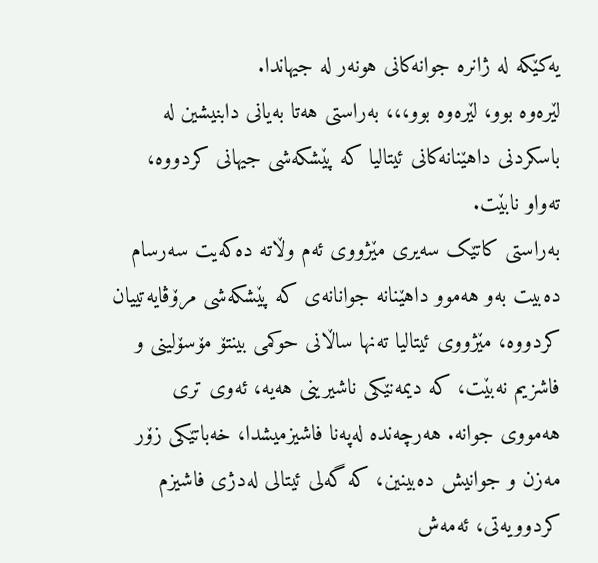یەکێکە لە ژانرە جوانەکانی هونەر لە جیهاندا.
لێرەوە بوو، لێرەوە بوو،،، بەراستی هەتا بەیانی دابنیشین لە باسکردنی داهێنانەکانی ئیتالیا کە پێشکەشی جیهانی کردووە، تەواو نابێت.
بەراستی کاتێک سەیری مێژووی ئەم وڵاتە دەکەیت سەرسام دەبیت بەو هەموو داهێنانە جوانانەی کە پێشكەشی مرۆڤایەتییان کردووە، مێژووی ئیتالیا تەنها ساڵانی حوکمی بینتۆ مۆسۆلینی و فاشزیم نەبێت، کە دیمەنێکی ناشیرینی هەیە، ئەوی تری هەمووی جوانە. هەرچەندە لەپەنا فاشیزمیشدا، خەباتێکی زۆر مەزن و جوانیش دەبینین، کە گەلی ئیتالی لەدژی فاشیزم کردوویەتی، ئەمەش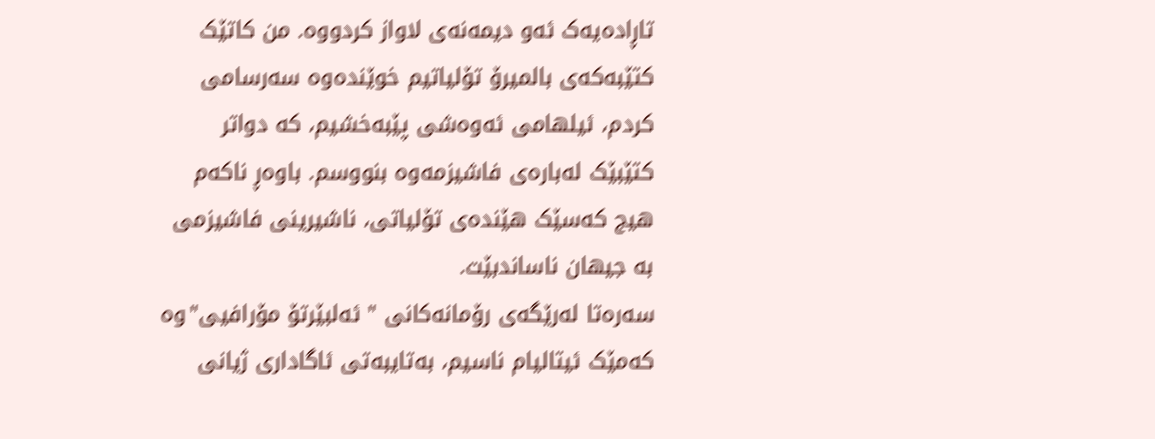تاڕادەیەک ئەو دیمەنەی لاواز کردووە. من کاتێک کتێبەکەی بالمیرۆ تۆلیاتیم خوێندەوە سەرسامی کردم، ئیلهامی ئەوەشی پێبەخشیم، کە دواتر کتێبێک لەبارەی فاشیزمەوە بنووسم. باوەڕ ناکەم هیج کەسێک هێندەی تۆلیاتی، ناشیرینی فاشیزمی بە جیهان ناساندبێت.
سەرەتا لەرێگەی رۆمانەکانی " ئەلبێرتۆ مۆرافیی"وە کەمێک ئیتالیام ناسیم، بەتایبەتی ئاگاداری ژیانی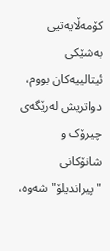کۆمەڵایەتیی بەشێکی ئیتالییەکان بووم، دواتریش لەرێگەی چیرۆک و شانۆکانی "پیراندیلۆ" شەوە،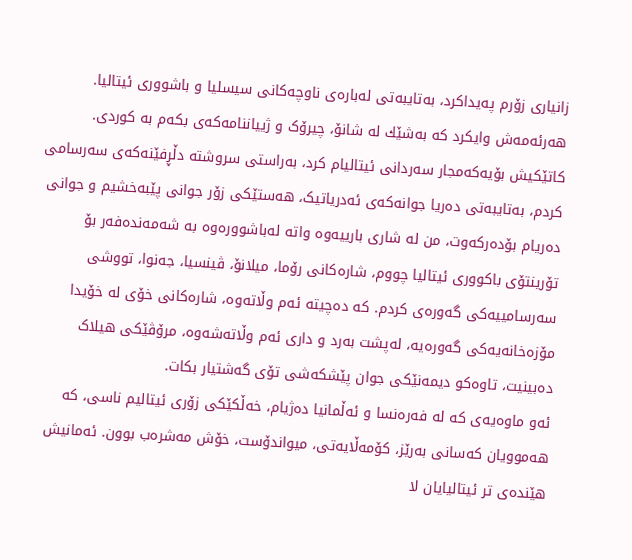زانیاری زۆرم پەیداکرد، بەتایبەتی لەبارەی ناوچەکانی سیسلیا و باشووری ئیتالیا. هەرئەمەش وایکرد کە بەشێك لە شانۆ، چیرۆک و ژییاننامەکەی بکەم بە کوردی.
کاتێکیش بۆیەکەمجار سەردانی ئیتالیام کرد، بەراستی سروشتە دڵڕفێنەکەی سەرسامی کردم، بەتایبەتی دەریا جوانەکەی ئەدریاتیک، هەستێکی زۆر جوانی پێبەخشیم و جوانی دەریام بۆدەرکەوت، من لە شاری بارییەوە واتە لەباشوورەوە بە شەمەندەفەر بۆ تۆرینتۆی باکووری ئیتالیا چووم، شارەکانی رۆما، میلانۆ، ڤینسیا، جەنوا، تووشی سەرسامییەکی گەورەی کردم. کە دەچیتە ئەم وڵاتەوە، شارەکانی خۆی لە خۆیدا مۆزەخانەیەکی گەورەیە، لەپشت بەرد و داری ئەم وڵاتەشەوە، مرۆڤێکی هیلاک دەبینیت، تاوەکو دیمەنێکی جوان پێشکەشی تۆی گەشتیار بکات.
ئەو ماوەیەی کە لە فەرەنسا و ئەڵمانیا دەژیام، خەڵكێکی زۆری ئیتالیم ناسی، کە هەموویان کەسانی بەرێز، کۆمەڵایەتی، میواندۆست، خۆش مەشرەب بوون. ئەمانیش هێندەی تر ئیتالیایان لا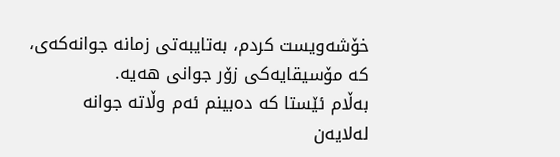خۆشەویست کردم، بەتایبەتی زمانە جوانەکەی، کە مۆسیقایەکی زۆر جوانی هەیە.
بەڵام ئێستا کە دەبینم ئەم وڵاتە جوانە لەلایەن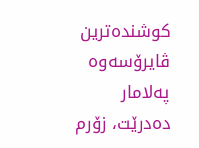کوشندەترین ڤایرۆسەوە پەلامار دەدرێت، زۆرم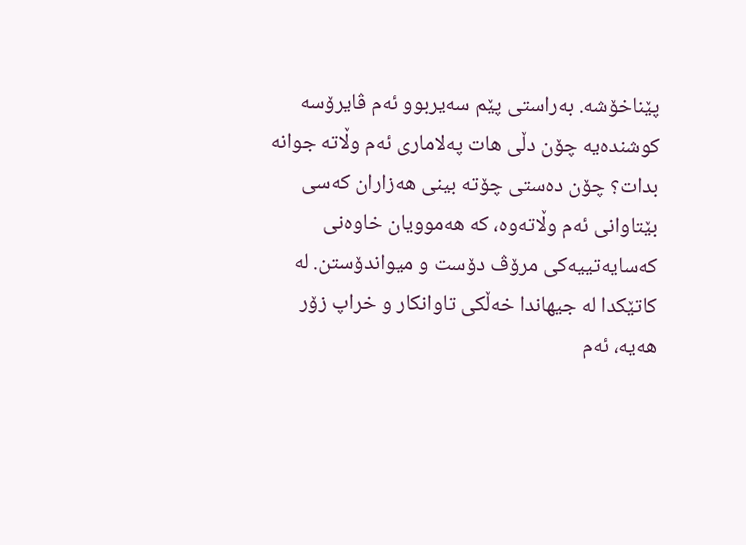پێناخۆشە. بەراستی پێم سەیربوو ئەم ڤایرۆسە کوشندەیە چۆن دڵی هات پەلاماری ئەم وڵاتە جوانە بدات؟ چۆن دەستی چۆتە بینی هەزاران کەسی بێتاوانی ئەم وڵاتەوە، کە هەموویان خاوەنی کەسایەتییەکی مرۆڤ دۆست و میواندۆستن. لە کاتێکدا لە جیهاندا خەڵکی تاوانکار و خراپ زۆر هەیە، ئەم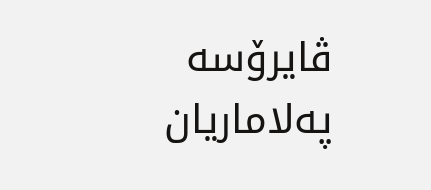ڤایرۆسە پەلاماریان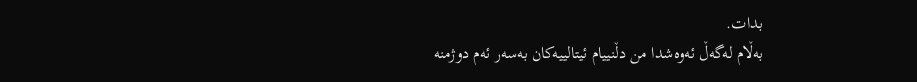بدات.
بەڵام لەگەڵ ئەوەشدا من دڵنییام ئیتالییەکان بەسەر ئەم دوژمنە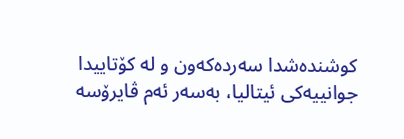کوشندەشدا سەردەکەون و لە کۆتاییدا جوانییەکی ئیتالیا، بەسەر ئەم ڤایرۆسە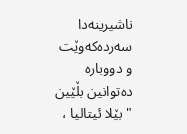ناشیرینەدا سەردەکەوێت و دووبارە دەتوانین بڵێین " بێلا ئیتالیا ،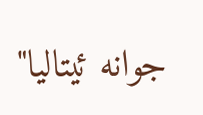جوانە ئیتالیا"